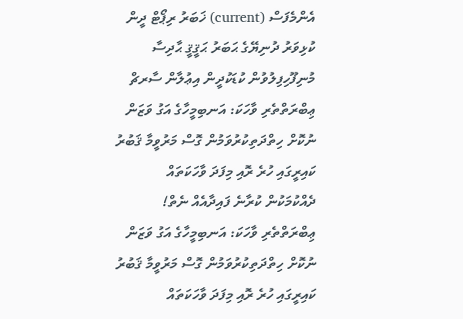އެންމެފަސް (current) ޚަބަރު ރިޕޯޓް ދީން ކުޅިވަރު ދުނިޔޭގެ ޙަބަރު ޙަޤީޤީ ޙާދިސާ މުނިފޫހިފިލުވުން ކުޑަކުދީން އިޢުލާން ސާރޗް
ޢިބްރަތްތެރި ވާހަކަ: އަނބިމީހާގެ އަގު ވަޒަން ނުކޮށް ހިތްދަތިކުރުވަމުން ގޮސް މަރުވީމާ ޤަބުރު ކައިރީގައި ހުރެ ރޮއި މިފަދަ ވާހަކަތައް ދެއްކުމަކުން ކުރާނެ ފައިދާއެއް ނެތް!
ޢިބްރަތްތެރި ވާހަކަ: އަނބިމީހާގެ އަގު ވަޒަން ނުކޮށް ހިތްދަތިކުރުވަމުން ގޮސް މަރުވީމާ ޤަބުރު ކައިރީގައި ހުރެ ރޮއި މިފަދަ ވާހަކަތައް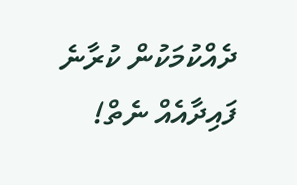ދެއްކުމަކުން ކުރާނެ ފައިދާއެއް ނެތް!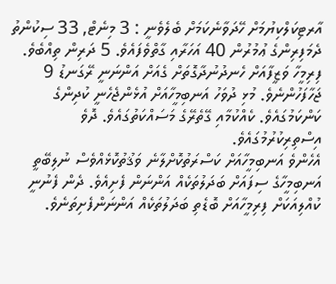އާރޓިކަލްކިޔުމަށް ހޭދަވާނެކަމަށް ބެލެވެނީ : 3 މިނެޓް, 33 ސިކުންތު
ދެމަފިރިންގެ ޢުމުރުން 40 އަހަރާއި ގާތްވެފައެވެ. 5 ދަރިން ތިއްބެވެ. ފިރިމީހާ ވަޒީފާއަށް ހެނދުނުދާގޮތަށް ގެއަށް އަންނަނީ ރޭގަނޑު 9 ޖަހާފަހުންނެވެ. މުޅި ދުވަހު އަނބިމީހާއަށް އުޅެންޖެހެނީ ކުދިންގެ ކަންކަމުގައެވެ. ކެއްކުމާއި ގޭތެރޭގެ މަސައްކަތުގައެވެ. ދޮވެ އިސްތިރިކުރުމުގައެވެ.
އެހެންވެ އަނބިމީހާއަށް ކަސްރަތުކޮށްލާނެ ވަޤުތުކޮޅެއްވެސް ނުލިބޭތީ އަނބިމީހާގެ ސިފައަށް ބަދަލުތަކެއް އަންނަން ފެށިއެވެ. ދެން ފެނުނީ ކުއްލިއަކަށް ފިރިމީހާއަށް ބޮޑެތި ބަދަލުތަކެއް އަންނަންފެށިތަނެވެ.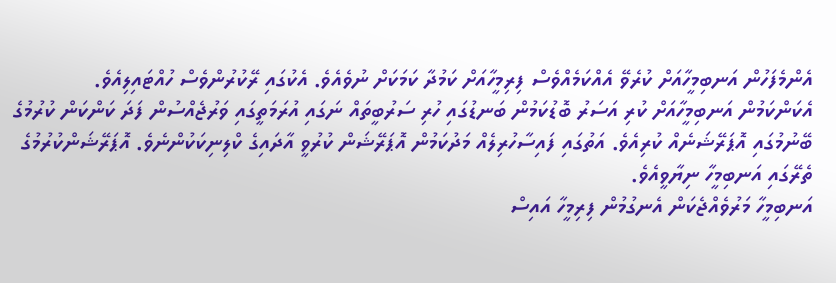އެންމެފަހުން އަނބިމީހާއަށް ކުރެވޭ އެއްކަމެއްވެސް ފިރިމީހާއަށް ކަމުދާ ކަމަކަށް ނުވެއެވެ. އެކުގައި ރޭކުރުންވެސް ހުއްޓައިލިއެވެ.
އެކަންކަމުން އަނބިމީހާއަށް ކުރި އަސަރު ބޮޑުކަމުން ބަނޑުގައި ހުރި ސަރުބީތައް ނަގައި އުރަމަތީގައި ވަރުޖެއްސުން ފަދަ ކަންކަން ކުރުމުގެ ބޭނުމުގައި އޮޕަރޭޝަނެއް ކުރިއެވެ. އަތުގައި ފައިސާހުރިލެއް މަދުކަމުން އޮޕަރޭޝަން ކުރުވީ އާދައިގެ ކްލިނިކަކުންނެވެ. އޮޕަރޭޝަންކުރުމުގެ ތެރޭގައި އަނބިމީހާ ނިޔާވީއެވެ.
އަނބިމީހާ މަރުވެއްޖެކަން އެނގުމުން ފިރިމީހާ އައިސް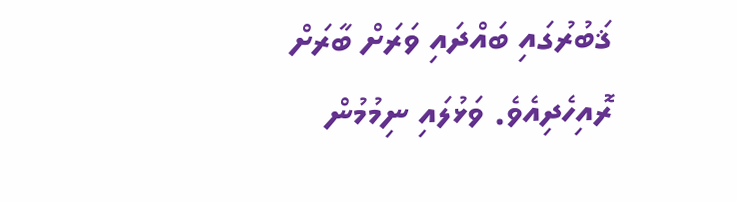ޤަބުރުގައި ބައްދައި ވަރަށް ބާރަށް ރޮއިހެދިއެވެ. ވަޅުލައި ނިމުމުން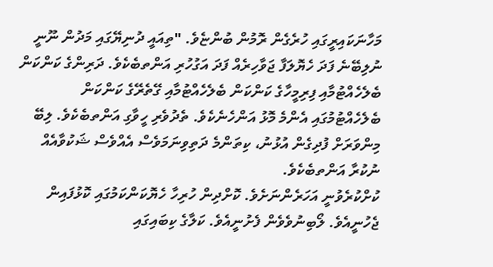މަހާނަކައިރީގައި ހުރެގެން ރޮމުން ބުންޏެވެ. "ތިއައީ ދުނިޔޭގައި މަދުން ނޫނީ ނުލިބޭނެ ފަދަ ހެޔޮލަފާ ޖަވާހިރެއް ފަދަ އަގުހުރި އަންތބެކެވެ. ދަރިންގެ ކަންކަން ބެލެހެއްޓުމާއި ފިރިމީހާގެ ކަންކަން ބެލެހެއްޓުމާއި ގޭތެރޭގެ ކަންކަން ބެލެހެއްޓުމުގައި އެންމެ މޮޅު އަންހެނެކެވެ. ތެދުވެރި ހީވާގި އަންތބެކެވެ. ލިބޭ މިންވަރަށް ފުދިގެން އުޅުނު، ކިތަންމެ ދަތިވިނަމަވެސް އެއްވެސް ޝަކުވާއެއް ނުކުރާ އަންތބެކެވެ.
ކުށްކުރެވުނީ އަހަރެންނަށެވެ. ކޮށްދިން ހުރިހާ ހެޔޮކަންކަމުގައި ކޮޅުފައިން ޖެހުނީއެވެ. ލޯބިނުވެވެން ފެށުނީއެވެ. ކަލާގެ ކިބައިގައި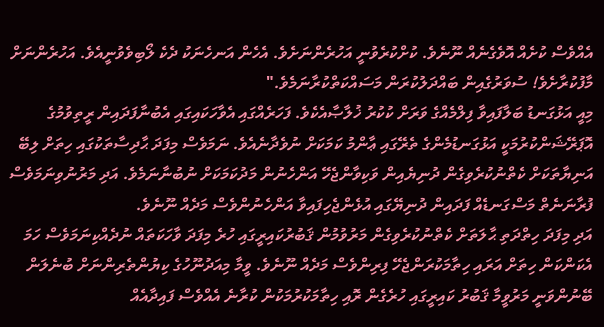އެއްވެސް ކުށެއް އޮވެގެނެއް ނޫނެވެ. ކުށްކުރެވުނީ އަހުރެންނަށެވެ. އެހެން އަނހެނަކު ދެކެ ލޯބިވެވުނީއެވެ. އަހުރެންނަށް މާފުކުރާށެވެ! ސުވަރުގެއިން ބައްދަލުކުރަން މަސައްކަތްކުރާނަމެވެ."
މިއީ އަޅުގަނޑު ބަލާފައިވާ ފިލްމެއްގެ ވަރަށް ކުކުރު ޚުލާޞާއެކެވެ. ފަހަރެއްގައި އެވާހަކައިގައި އެބުނާފަދައިން ރީތިވުމުގެ އޮޕަރޭޝަންކުރުމަކީ އަޅުގަނޑުމެންގެ ތެރޭގައި ޢާންމު ކަމަކަށް ނުވެދާނެއެވެ. ނަމަވެސް މިފަދަ ޙާދިސާތަކުގައި ހިތަށް ލިބޭ އަނިޔާތަކަށް ކެތްނުކުރެވިގެން ދުނިޔެއިން ވަކިވާންޖެހޭ އަންހެނުން މަދުކަމަކަށް ނުބުނާނަމެވެ. އަދި މަރުނުވިނަމަވެސް ފުރާނަނެތް މަސްގަނޑެއް ފަދައިން ދުނިޔޭގައި އުޅެންޖެހިފައިވާ އަންހެނުންވެސް މަދެއް ނޫނެވެ.
އަދި މިފަދަ ހިތްދަތި ޙާލަތަށް ކެތްނުކުރެވިގެން މަރުވުމުން ޤަބުރުކައިރީގައި ހުރެ މިފަދަ ވާހަކަތައް ނުދެއްކިނަމަވެސް ހަމަ އެކަންކަން ހިތަށް އަރައި ހިތާމަކުރަންޖެހޭ ފިރިންވެސް މަދެއް ނޫނެވެ. ވީމާ މިއަދުނޫހުގެ ކިޔުންތެރިންނަށް ބުނެލަން ބޭނުންވަނީ މަރުވީމާ ޤަބުރު ކައިރީގައި ހުރެގެން ރޮއި ހިތާމަކުރުމަކުން ކުރާނެ އެއްވެސް ފައިދާއެއް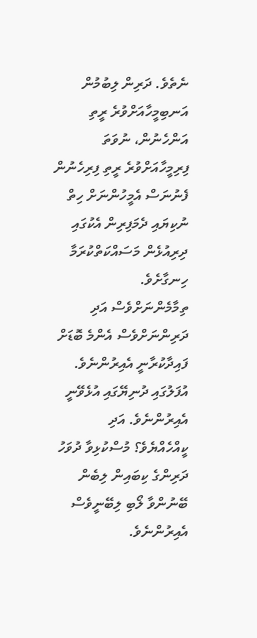ނެތެވެ. ދަރިން ލިބުމުން އަނބިމީހާއަށްވުރެ ރީތި އަންހެނުން، ނުވަތަ ފިރިމީހާއަށްވުރެ ރީތި ފިރިހެނުން ފެނުނަސް އެމީހުންނަށް ހިތް ނުކިޔައި ދެމަފިރިން އެކުގައި ދިރިއުޅެން މަސައްކަތްކުރަމާ ހިނގާށެވެ.
ތިމާމެންނަށްވެސް އަދި ދަރިންނަށްވެސް އެންމެ ބޮޑަށް ފައިދާކުރާނީ އެއިރުންނެވެ. އުފަލުގައި ދުނިޔޭގައި އުޅެވޭނީ އެއިރުންނެވެ. އަދި ކީއްހެއްޔެވެ؟ މުސްކުޅިވާ ދުވަހު ދަރިންގެ ކިބައިން ލިބެން ބޭނުންވާ ލޯބި ލިބޭނީވެސް އެއިރުންނެވެ.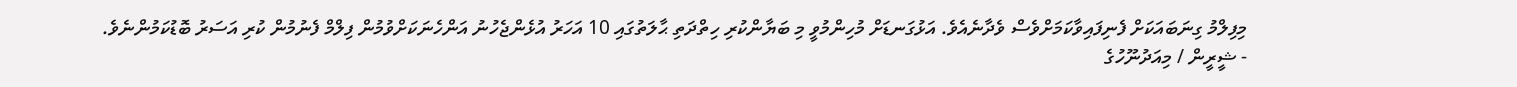މިފިލްމު ގިނަބައަކަށް ފެނިފައިވާކަމަށްވެސް ވެދާނެއެވެ. އަޅުގަނޑަށް މުހިންމުވީ މި ބަޔާންކުރި ހިތްދަތި ޙާލަތުގައި 10 އަހަރު އުޅެންޖެހުނު އަންހެނަކަށްވުމުން ފިލްމް ފެނުމުން ކުރި އަސަރު ބޮޑުކަމުންނެވެ.
- ޝީރީން / މިއަދުނޫހުގެ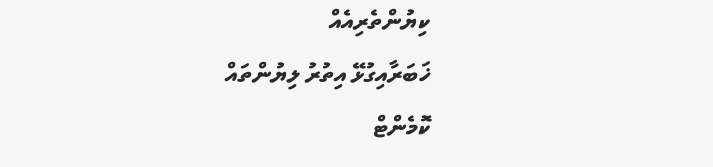ކިޔުންތެރިއެއް
ޚަބަރާއިގުޅޭ އިތުރު ލިޔުންތައް
ކޮމެންޓް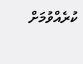ކުރެއްވުމަށް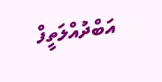އަބްދުއްލަތީފް